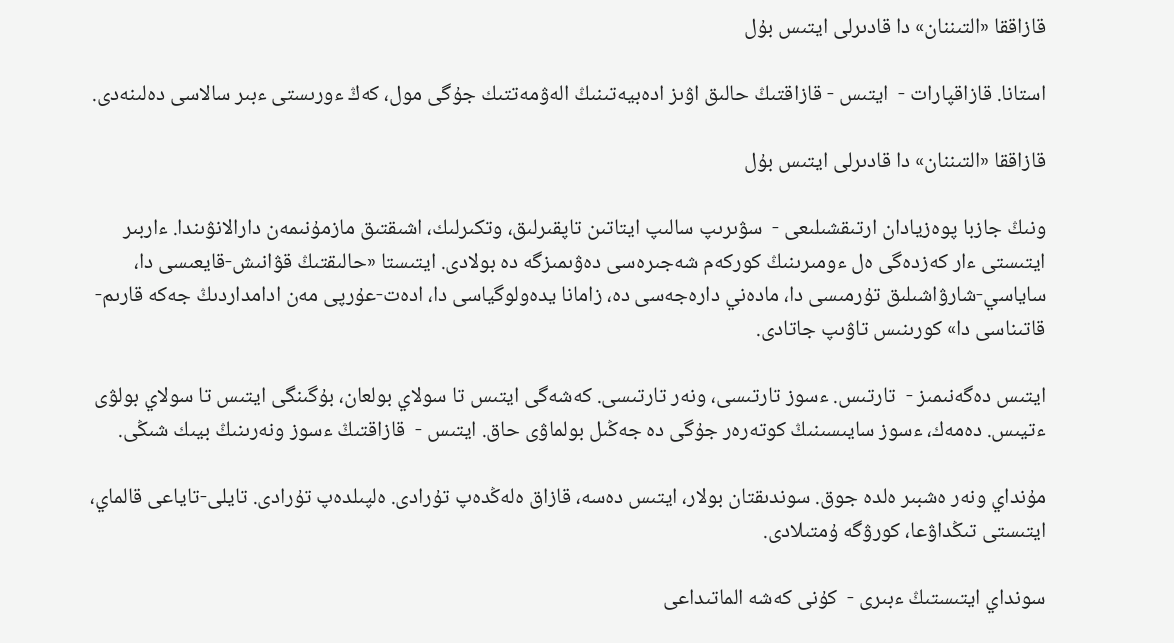قازاققا «التىننان» دا قادىرلى ايتىس بۇل

استانا. قازاقپارات -  ايتىس - قازاقتىڭ حالىق اۋىز ادەبيەتىنىڭ الەۋمەتتىك جۇگى مول، كەڭ ءورىستى ءبىر سالاسى دەلىنەدى.

قازاققا «التىننان» دا قادىرلى ايتىس بۇل

ونىڭ جازبا پوەزيادان ارتىقشىلىعى -  سۋىرىپ سالىپ ايتاتىن تاپقىرلىق، وتكىرلىك، اشىقتىق مازمۇنىمەن دارالانۋىندا. ءاربىر ايتىستى ءار كەزدەگى ەل ءومىرىنىڭ كوركەم شەجىرەسى دەۋىمىزگە دە بولادى. ايتىستا «حالىقتىڭ قۋانىش-قايعىسى دا، ساياسي-شارۋاشىلىق تۇرمىسى دا، مادەني دارەجەسى دە، زامانا يدەولوگياسى دا، ادەت-عۇرپى مەن ادامداردىڭ جەكە قارىم-قاتىناسى دا» كورىنىس تاۋىپ جاتادى.

ايتىس دەگەنىمىز -  تارتىس. ءسوز تارتىسى، ونەر تارتىسى. كەشەگى ايتىس تا سولاي بولعان، بۇگىنگى ايتىس تا سولاي بولۋى ءتيىس. دەمەك، ءسوز سايىسىنىڭ كوتەرەر جۇگى دە جەڭىل بولماۋى حاق. ايتىس -  قازاقتىڭ ءسوز ونەرىنىڭ بيىك شىڭى.

مۇنداي ونەر ەشبىر ەلدە جوق. سوندىقتان بولار، ايتىس دەسە، قازاق ەلەڭدەپ تۇرادى. ەلپىلدەپ تۇرادى. تايلى-تاياعى قالماي، ايتىستى تىڭداۋعا، كورۋگە ۇمتىلادى.

سونداي ايتىستىڭ ءبىرى -  كۇنى كەشە الماتىداعى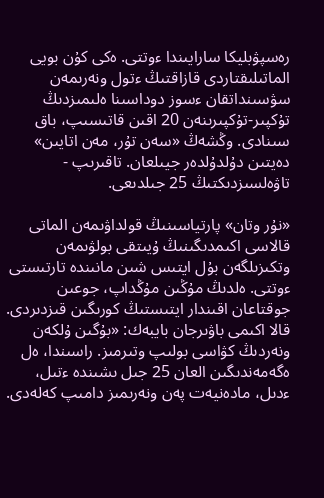رەسپۋبليكا سارايىندا ءوتتى. ەكى كۇن بويى الماتىلىقتاردى قازاقتىڭ ءتول ونەرىمەن سۋسىنداتقان ءسوز دوداسىنا ەلىمىزدىڭ تۇكپىر-تۇكپىرىنەن 20 اقىن قاتىسىپ، باق سىنادى. وڭشەڭ «سەن تۇر، مەن اتايىن» دەيتىن دۇلدۇلدەر جيىلعان. تاقىرىپ - تاۋەلسىزدىكتىڭ 25 جىلدىعى.

«نۇر وتان» پارتياسىنىڭ قولداۋىمەن الماتى قالاسى اكىمدىگىنىڭ ۇيىتقى بولۋىمەن وتكىزىلگەن بۇل ايتىس شىن مانىندە تارتىستى ءوتتى. ەلدىڭ مۇڭىن مۇڭداپ، جوعىن جوقتاعان اقىندار ايتىستىڭ كورىگىن قىزدىردى. قالا اكىمى باۋىرجان بايبەك: «بۇگىن ۇلكەن ونەردىڭ كۋاسى بولىپ وتىرمىز. راسىندا، ەل ەگەمەندىگىن العان 25 جىل ىشىندە ءتىل، ءدىل، مادەنيەت پەن ونەرىمىز دامىپ كەلەدى.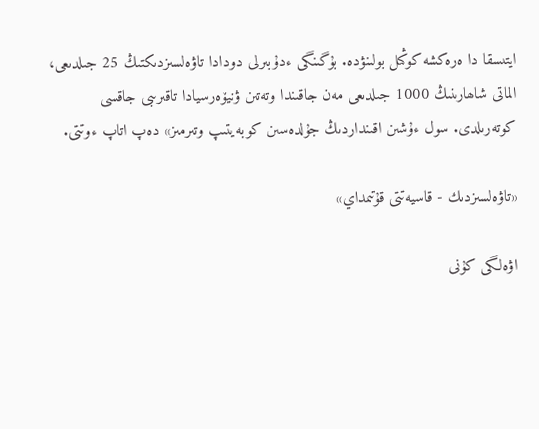ايتىسقا دا ەرەكشە كوڭىل بولىنۋدە. بۇگىنگى ءدۇبىرلى دودادا تاۋەلسىزدىكتىڭ 25 جىلدىعى، الماتى شاھارىنىڭ 1000 جىلدىعى مەن جاقىندا وتەتىن ۋنيۆەرسيادا تاقىرىبى جاقسى كوتەرىلدى. سول ءۇشىن اقىنداردىڭ جۇلدەسىن كوبەيتىپ وتىرمىز» دەپ اتاپ ءوتتى.

«تاۋەلسىزدىك - قاسيەتتى قۇتىمداي»

اۋەلگى كۇنى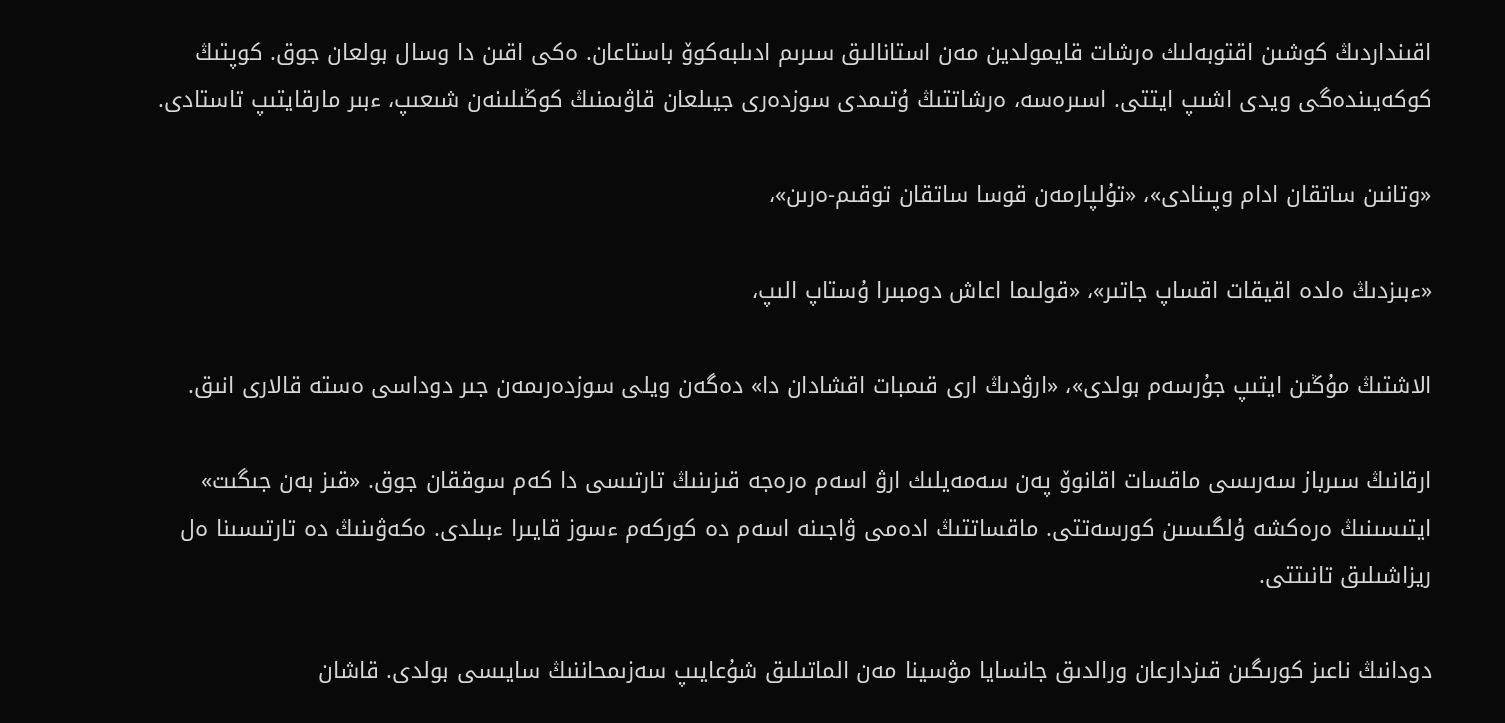اقىنداردىڭ كوشىن اقتوبەلىك ەرشات قايمولدين مەن استانالىق سىرىم ادىلبەكوۆ باستاعان. ەكى اقىن دا وسال بولعان جوق. كوپتىڭ كوكەيىندەگى ويدى اشىپ ايتتى. اسىرەسە، ەرشاتتىڭ ۇتىمدى سوزدەرى جيىلعان قاۋىمنىڭ كوڭىلىنەن شىعىپ، ءبىر مارقايتىپ تاستادى.

«وتانىن ساتقان ادام وپىنادى»، «تۇلپارمەن قوسا ساتقان توقىم-ەرىن»،

«ءبىزدىڭ ەلدە اقيقات اقساپ جاتىر»، «قولىما اعاش دومبىرا ۇستاپ الىپ،

الاشتىڭ مۇڭىن ايتىپ جۇرسەم بولدى»، «ارۋدىڭ ارى قىمبات اقشادان دا» دەگەن ويلى سوزدەرىمەن جىر دوداسى ەستە قالارى انىق.

ارقانىڭ سىرباز سەرىسى ماقسات اقانوۆ پەن سەمەيلىك ارۋ اسەم ەرەجە قىزىنىڭ تارتىسى دا كەم سوققان جوق. «قىز بەن جىگىت» ايتىسىنىڭ ەرەكشە ۇلگىسىن كورسەتتى. ماقساتتىڭ ادەمى ۋاجىنە اسەم دە كوركەم ءسوز قايىرا ءبىلدى. ەكەۋىنىڭ دە تارتىسىنا ەل ريزاشىلىق تانىتتى.

دودانىڭ ناعىز كورىگىن قىزدارعان ورالدىق جانسايا مۋسينا مەن الماتىلىق شۇعايىپ سەزىمحاننىڭ سايىسى بولدى. قاشان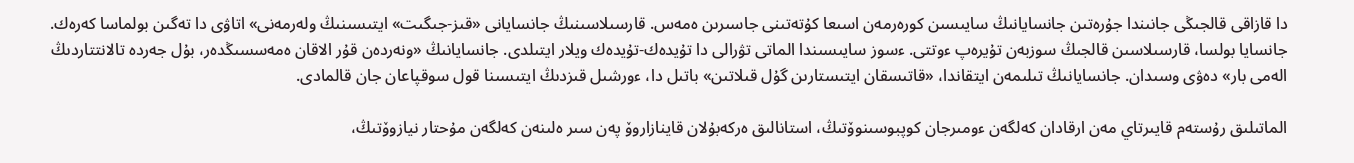دا قازاقى قالجىڭى جانىندا جۇرەتىن جانسايانىڭ سايىسىن كورەرمەن اسىعا كۇتەتىنى جاسىرىن ەمەس. قارسىلاسىنىڭ جانسايانى «قىز-جىگىت» ايتىسىنىڭ ولەرمەنى» اتاۋى دا تەگىن بولماسا كەرەك. جانسايا بولسا، قارسىلاسىن قالجىڭ سوزبەن تۇيرەپ ءوتتى. ءسوز سايىسىندا الماتى تۋرالى دا تۇيدەك-تۇيدەك ويلار ايتىلدى. جانسايانىڭ «ونەردەن قۇر الاقان ەمەسسىڭدەر، بۇل جەردە تالانتتاردىڭ الەمى بار» دەۋى وسىدان. جانسايانىڭ تىلىمەن ايتقاندا، «قاتىسقان ايتىستارىن گۇل قىلاتىن» باتىل دا، ءورشىل قىزدىڭ ايتىسىنا قول سوقپاعان جان قالمادى.

الماتىلىق رۇستەم قايىرتاي مەن ارقادان كەلگەن ءومىرجان كوپبوسىنوۆتىڭ، استانالىق ەركەبۇلان قاينازاروۆ پەن سىر ەلىنەن كەلگەن مۇحتار نيازوۆتىڭ،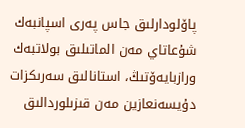پاۆلودارلىق جاس پەرى اسپانبەك شۇعاتاي مەن الماتىلىق بولاتبەك ورازبايەۆتىڭ، استانالىق سەرىكزات دۇيسەنعازين مەن قىزىلوردالىق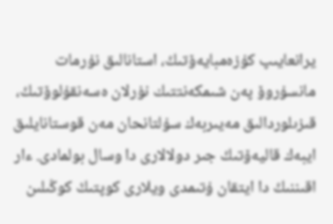يرانعايىپ كۇزەمبايەۆتىڭ، استانالىق نۇرمات مانسۇروۆ پەن شىمكەنتتىك نۇرلان ەسەنقۇلوۆتىڭ، قىزىلوردالىق مەيىربەك سۇلتانحان مەن قوستانايلىق ايبەك قاليەۆتىڭ جىر دولالارى دا وسال بولمادى. ءار اقىننىڭ دا ايتقان ۇتىمدى ويلارى كوپتىڭ كوڭىلىن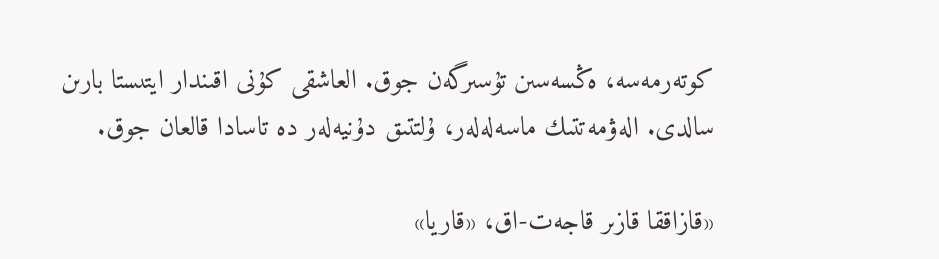كوتەرمەسە، ەڭسەسىن تۇسىرگەن جوق. العاشقى كۇنى اقىندار ايتىستا بارىن سالدى. الەۋمەتتىك ماسەلەلەر، ۇلتتىق دۇنيەلەر دە تاسادا قالعان جوق.

«قازاققا قازىر قاجەت-اق، «قاريا»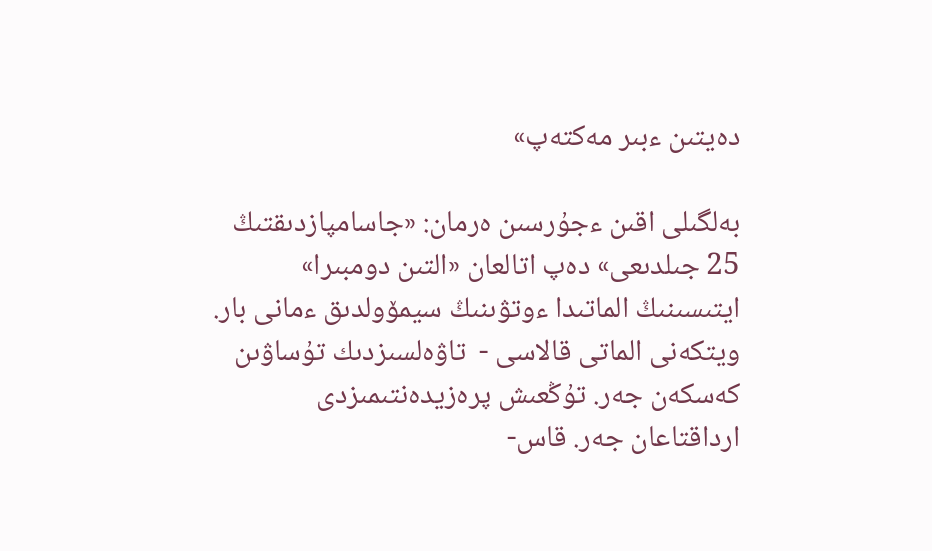دەيتىن ءبىر مەكتەپ»

بەلگىلى اقىن ءجۇرسىن ەرمان: «جاسامپازدىقتىڭ 25 جىلدىعى» دەپ اتالعان «التىن دومبىرا» ايتىسىنىڭ الماتىدا ءوتۋىنىڭ سيمۆولدىق ءمانى بار. ويتكەنى الماتى قالاسى -  تاۋەلسىزدىك تۇساۋىن كەسكەن جەر. تۇڭعىش پرەزيدەنتىمىزدى ارداقتاعان جەر. قاس-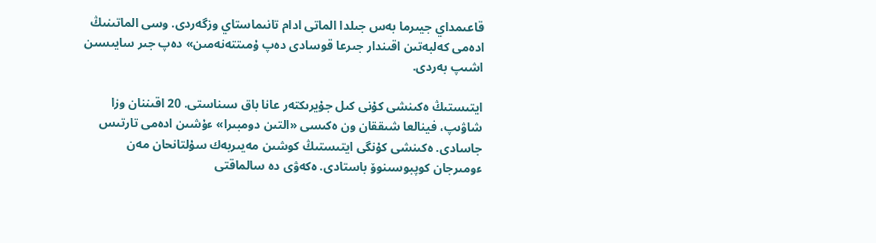قاعىمداي جيىرما بەس جىلدا الماتى ادام تانىماستاي وزگەردى. وسى الماتىنىڭ ادەمى كەلبەتىن اقىندار جىرعا قوسادى دەپ ۇمىتتەنەمىن» دەپ جىر سايىسىن اشىپ بەردى.

ايتىستىڭ ەكىنشى كۇنى كىل جۇيرىكتەر عانا باق سىناستى. 20 اقىننان وزا شاۋىپ، فينالعا شىققان ون ەكىسى «التىن دومبىرا» ءۇشىن ادەمى تارتىس جاسادى. ەكىنشى كۇنگى ايتىستىڭ كوشىن مەيىربەك سۇلتانحان مەن ءومىرجان كوپبوسىنوۆ باستادى. ەكەۋى دە سالماقتى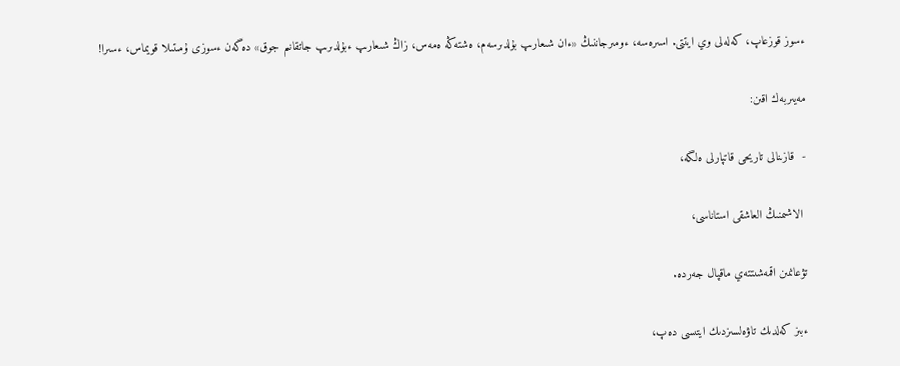ءسوز قوزعاپ، كەلەلى وي ايتتى. اسىرەسە، ءومىرجاننىڭ «ءان شىعارىپ بۇلدىرسەم، ەشتەڭە ەمەس، زاڭ شىعارىپ ءبۇلدىرىپ جاتقانىم جوق» دەگەن ءسوزى ۇمىتىلا قويماس، ءسىرا!

مەيىربەك اقىن:

-  قازىنالى تاريحى قاتپارلى ەلگە،

 الاشىمنىڭ العاشقى استاناسى،

تۋعانمىن اقمەشىتتەي ماقپال جەردە.

ءبىز كەلدىك تاۋەلسىزدىك ايتىسى دەپ،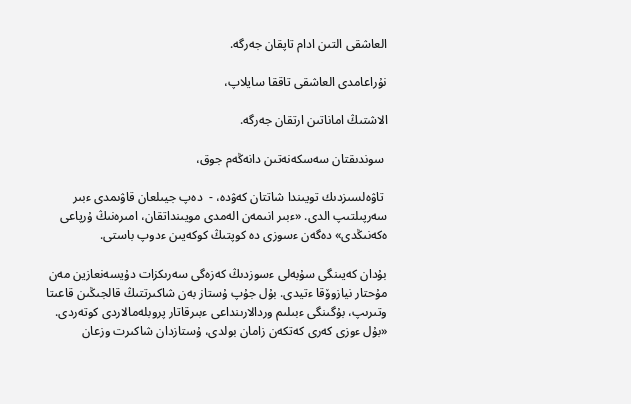العاشقى التىن ادام تاپقان جەرگە.

نۇراعامدى العاشقى تاققا سايلاپ،

الاشتىڭ اماناتىن ارتقان جەرگە.

 سوندىقتان سەسكەنەتىن دانەڭەم جوق،

 تاۋەلسىزدىك تويىندا شاتتان كەۋدە، -  دەپ جيىلعان قاۋىمدى ءبىر سەرپىلتىپ الدى. «ءبىر انىمەن الەمدى مويىنداتقان، امىرەنىڭ ۇرپاعى ەكەنىڭدى» دەگەن ءسوزى دە كوپتىڭ كوكەيىن ءدوپ باستى.

بۇدان كەيىنگى سۇبەلى ءسوزدىڭ كەزەگى سەرىكزات دۇيسەنعازين مەن مۇحتار نيازوۆقا ءتيدى. بۇل جۇپ ۇستاز بەن شاكىرتتىڭ قالجىڭىن قاعىتا وتىرىپ، بۇگىنگى ءبىلىم وردالارىنداعى ءبىرقاتار پروبلەمالاردى كوتەردى. «بۇل ءوزى كەرى كەتكەن زامان بولدى، ۇستازدان شاكىرت وزعان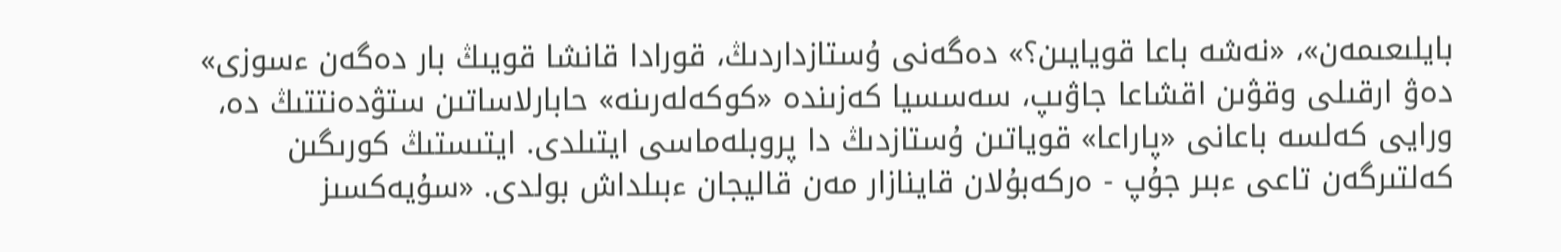بايلىعىمەن»، «نەشە باعا قويايىن؟» دەگەنى ۇستازداردىڭ، قورادا قانشا قويىڭ بار دەگەن ءسوزى» دەۋ ارقىلى وقۋىن اقشاعا جاۋىپ، سەسسيا كەزىندە «كوكەلەرىنە» حابارلاساتىن ستۋدەنتتىڭ دە، ورايى كەلسە باعانى «پاراعا» قوياتىن ۇستازدىڭ دا پروبلەماسى ايتىلدى. ايتىستىڭ كورىگىن كەلتىرگەن تاعى ءبىر جۇپ - ەركەبۇلان قاينازار مەن قاليجان ءبىلداش بولدى. «سۇيەكسىز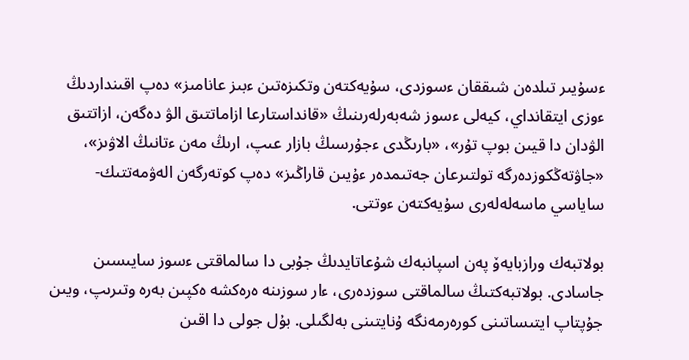ءسۇيىر تىلدەن شىققان ءسوزدى، سۇيەكتەن وتكىزەتىن ءبىز عانامىز» دەپ اقىنداردىڭ ءوزى ايتقانداي، كيەلى ءسوز شەبەرلەرىنىڭ «قانداستارعا ازاماتتىق الۋ دەگەن، ازاتتىق الۋدان دا قيىن بوپ تۇر»، «بارىڭدى ءجۇرسىڭ بازار عىپ، ارىڭ مەن ءتانىڭ الاۋىز»، «جاۋتەڭكوزدەرگە تولتىرعان جەتىمدەر ءۇيىن قاراڭىز» دەپ كوتەرگەن الەۋمەتتىك-ساياسي ماسەلەلەرى سۇيەكتەن ءوتتى.

بولاتبەك ورازبايەۆ پەن اسپانبەك شۇعاتايدىڭ جۇبى دا سالماقتى ءسوز سايىسىن جاسادى. بولاتبەكتىڭ سالماقتى سوزدەرى، ءار سوزىنە ەرەكشە ەكپىن بەرە وتىرىپ، ويىن جۇپتاپ ايتىساتىنى كورەرمەنگە ۇنايتىنى بەلگىلى. بۇل جولى دا اقىن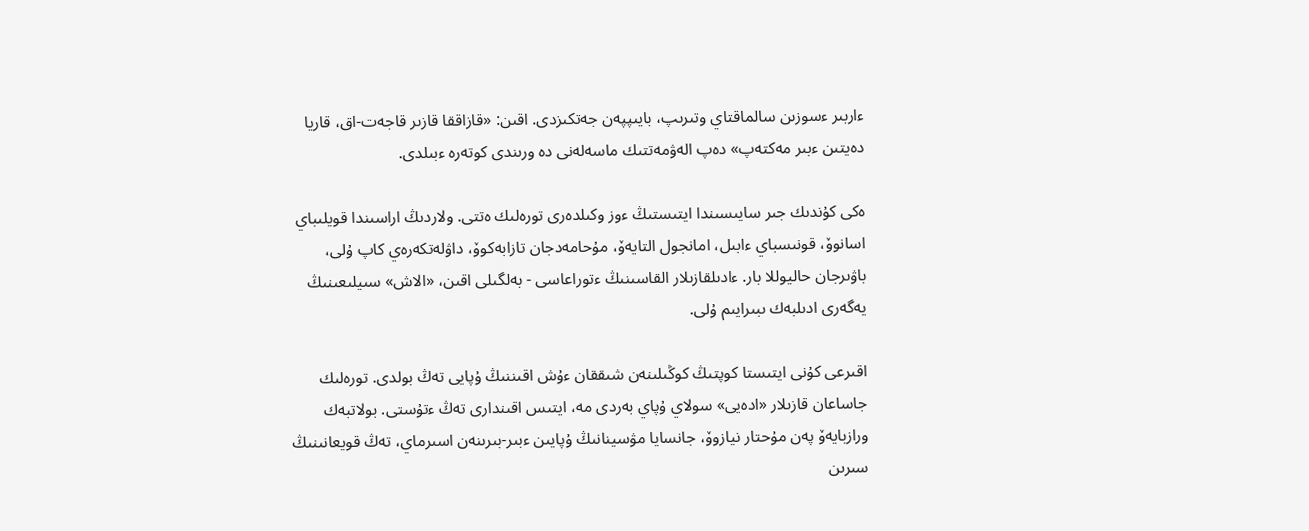ءاربىر ءسوزىن سالماقتاي وتىرىپ، بايىپپەن جەتكىزدى. اقىن: «قازاققا قازىر قاجەت-اق، قاريا دەيتىن ءبىر مەكتەپ» دەپ الەۋمەتتىك ماسەلەنى دە ورىندى كوتەرە ءبىلدى.

ەكى كۇندىك جىر سايىسىندا ايتىستىڭ ءوز وكىلدەرى تورەلىك ەتتى. ولاردىڭ اراسىندا قويلىباي اسانوۆ، قونىسباي ءابىل، امانجول التايەۆ، مۇحامەدجان تازابەكوۆ، داۋلەتكەرەي كاپ ۇلى، باۋىرجان حاليوللا بار. ءادىلقازىلار القاسىنىڭ ءتوراعاسى - بەلگىلى اقىن، «الاش» سىيلىعىنىڭ يەگەرى ادىلبەك ىبىرايىم ۇلى.

اقىرعى كۇنى ايتىستا كوپتىڭ كوڭىلىنەن شىققان ءۇش اقىننىڭ ۇپايى تەڭ بولدى. تورەلىك جاساعان قازىلار «ادەيى» سولاي ۇپاي بەردى مە، ايتىس اقىندارى تەڭ ءتۇستى. بولاتبەك ورازبايەۆ پەن مۇحتار نيازوۆ، جانسايا مۋسينانىڭ ۇپايىن ءبىر-بىرىنەن اسىرماي، تەڭ قويعانىنىڭ سىرىن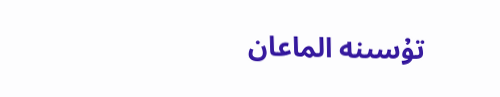تۇسىنە الماعان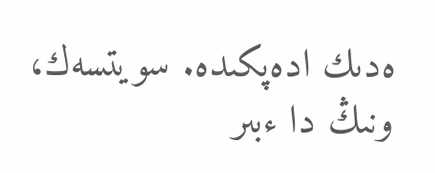ەدىك ادەپكىدە. سويتسەك، ونىڭ دا ءبىر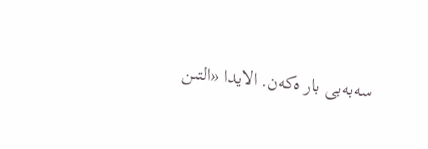سەبەبى بار ەكەن. الايدا «التىن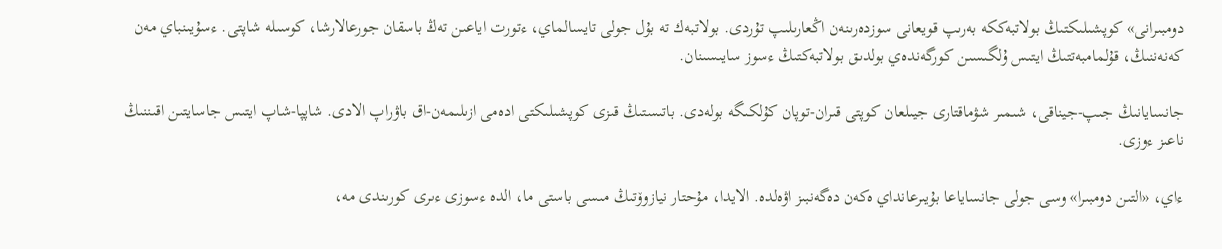دومبىرانى» كوپشىلىكتىڭ بولاتبەككە بەرىپ قويعانى سوزدەرىنەن اڭعارىلىپ تۇردى. بولاتبەك تە بۇل جولى تايسالماي، ءتورت اياعىن تەڭ باسقان جورعالارشا، كوسىلە شاپتى. ءسۇيىنباي مەن كەنەننىڭ، قۇلمامبەتتىڭ ايتىس ۇلگىسىن كورگەندەي بولدىق بولاتبەكتىڭ ءسوز سايىسىنان.

جانسايانىڭ جىپ-جيناقى، شىمىر شۋماقتارى جيىلعان كوپتى قىران-توپان كۇلكىگە بولەدى. باتىستىڭ قىزى كوپشىلىكتى ادەمى ازىلىمەن-اق باۋراپ الادى. شاپپا-شاپ ايتىس جاسايتىن اقىننىڭ ناعىز ءوزى.

ءاي، «التىن دومبىرا» وسى جولى جانساياعا بۇيىرعانداي ەكەن دەگەنبىز اۋەلدە. الايدا، مۇحتار نيازوۆتىڭ مىسى باستى ما، الدە ءسوزى ءىرى كورىندى مە،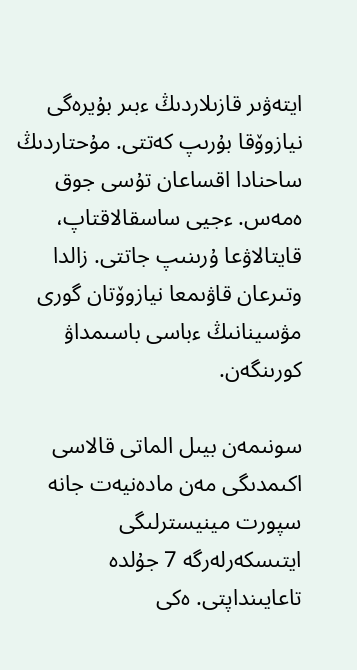ايتەۋىر قازىلاردىڭ ءبىر بۇيرەگى نيازوۆقا بۇرىپ كەتتى. مۇحتاردىڭ ساحنادا اقساعان تۇسى جوق ەمەس. ءجيى ساسقالاقتاپ، قايتالاۋعا ۇرىنىپ جاتتى. زالدا وتىرعان قاۋىمعا نيازوۆتان گورى مۋسينانىڭ ءباسى باسىمداۋ كورىنگەن.

سونىمەن بيىل الماتى قالاسى اكىمدىگى مەن مادەنيەت جانە سپورت مينيسترلىگى ايتىسكەرلەرگە 7 جۇلدە تاعايىنداپتى. ەكى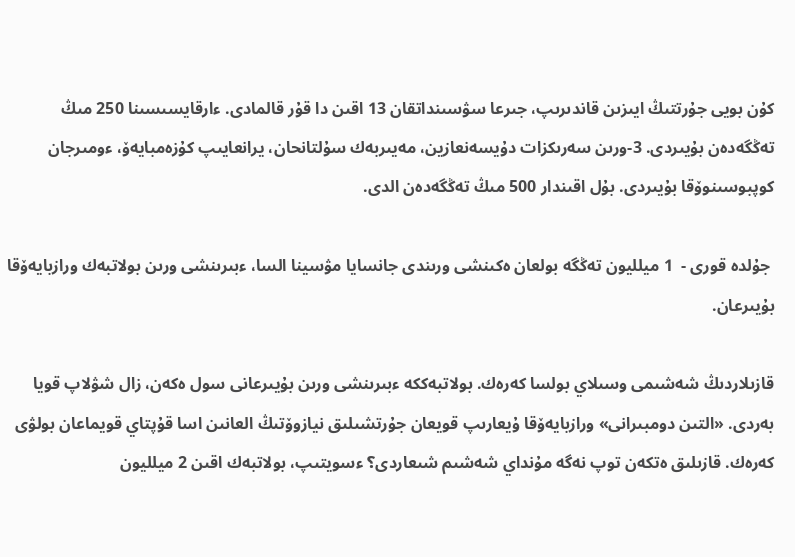كۇن بويى جۇرتتىڭ ايىزىن قاندىرىپ، جىرعا سۋسىنداتقان 13 اقىن دا قۇر قالمادى. ءارقايسىسىنا 250 مىڭ تەڭگەدەن بۇيىردى. 3-ورىن سەرىكزات دۇيسەنعازين، مەيىربەك سۇلتانحان، يرانعايىپ كۇزەمبايەۆ، ءومىرجان كوپبوسىنوۆقا بۇيىردى. بۇل اقىندار 500 مىڭ تەڭگەدەن الدى.

 جۇلدە قورى -  1 ميلليون تەڭگە بولعان ەكىنشى ورىندى جانسايا مۋسينا السا، ءبىرىنشى ورىن بولاتبەك ورازبايەۆقا بۇيىرعان.

قازىلاردىڭ شەشىمى وسىلاي بولسا كەرەك. بولاتبەككە ءبىرىنشى ورىن بۇيىرعانى سول ەكەن، زال شۋلاپ قويا بەردى. «التىن دومبىرانى» ورازبايەۆقا ۇيعارىپ قويعان جۇرتشىلىق نيازوۆتىڭ العانىن اسا قۇپتاي قويماعان بولۋى كەرەك. قازىلىق ەتكەن توپ نەگە مۇنداي شەشىم شىعاردى؟ ءسويتىپ، بولاتبەك اقىن 2 ميلليون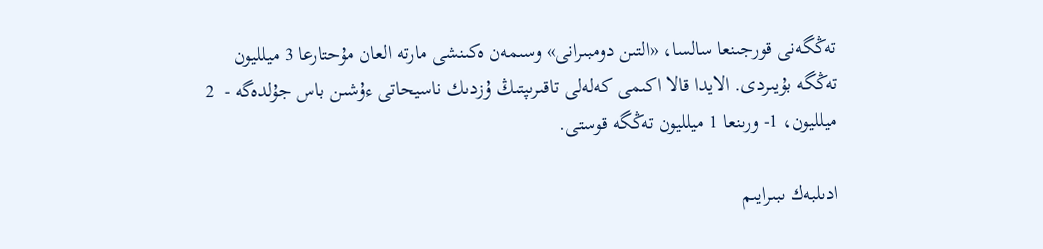تەڭگەنى قورجىنعا سالسا، «التىن دومبىرانى» وسىمەن ەكىنشى مارتە العان مۇحتارعا 3 ميلليون تەڭگە بۇيىردى. الايدا قالا اكىمى كەلەلى تاقىرىپتىڭ ۇزدىك ناسيحاتى ءۇشىن باس جۇلدەگە -  2 ميلليون، 1- ورىنعا 1 ميلليون تەڭگە قوستى.

ادىلبەك ىبىرايىم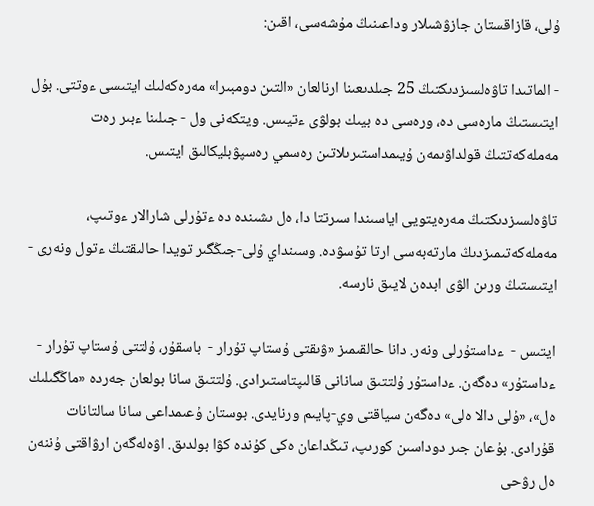ۇلى، قازاقستان جازۋشىلار وداعىنىڭ مۇشەسى، اقىن:

- الماتىدا تاۋەلسىزدىكتىڭ 25 جىلدىعىنا ارنالعان «التىن دومبىرا» مەرەكەلىك ايتىسى ءوتتى. بۇل ايتىستىڭ مارەسى دە، ورەسى دە بيىك بولۋى ءتيىس. ويتكەنى ول - جىلىنا ءبىر رەت مەملەكەتتىڭ قولداۋىمەن ۇيىمداستىرىلاتىن رەسمي رەسپۋبليكالىق ايتىس.

تاۋەلسىزدىكتىڭ مەرەيتويى اياسىندا سىرتتا دا، ەل ىشىندە دە ءتۇرلى شارالار ءوتىپ، مەملەكەتىمىزدىڭ مارتەبەسى ارتا تۇسۋدە. وسىنداي ۇلى-جىڭگىر تويدا حالىقتىڭ ءتول ونەرى -  ايتىستىڭ ورىن الۋى ابدەن لايىق نارسە.

ايتىس -  ءداستۇرلى ونەر. دانا حالقىمىز «ۋىقتى ۇستاپ تۇرار -  باسقۇر، ۇلتتى ۇستاپ تۇرار -  ءداستۇر» دەگەن. ءداستۇر ۇلتتىق سانانى قالىپتاستىرادى. ۇلتتىق سانا بولعان جەردە «ماڭگىلىك ەل»، «ۇلى دالا ەلى» دەگەن سياقتى وي-پايىم ورنايدى. بوستان ۇعىمداعى سانا سالتانات قۇرادى. بۇعان جىر دوداسىن كورىپ، تىڭداعان ەكى كۇندە كۋا بولدىق. اۋەلەگەن ارۋاقتى ۇننەن ەل رۋحى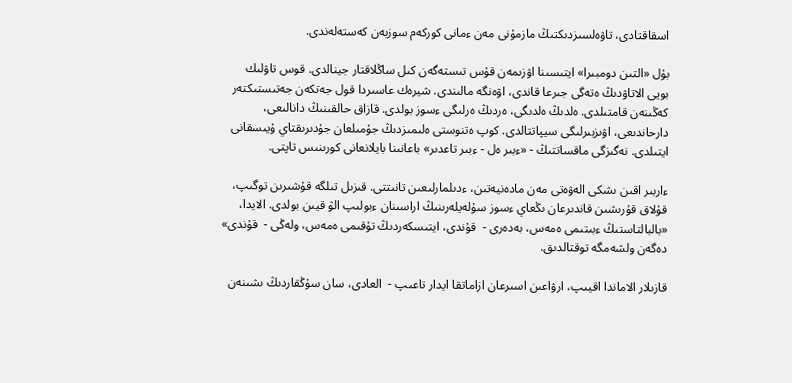اسقاقتادى، تاۋەلسىزدىكتىڭ مازمۇنى مەن ءمانى كوركەم سوزبەن كەستەلەندى.

بۇل «التىن دومبىرا» ايتىسىنا اۋزىمەن قۇس تىستەگەن كىل ساڭلاقتار جينالدى. قوس تاۋلىك بويى الاتاۋدىڭ ەتەگى جىرعا قاندى، اۋەنگە مالىندى. شيرەك عاسىردا قول جەتكەن جەتىستىكتەر كەڭىنەن قامتىلدى. ەلدىڭ ەلدىگى، ەردىڭ ەرلىگى ءسوز بولدى. قازاق حالقىنىڭ دانالىعى، دارحاندىعى، اۋىزبىرلىگى سيپاتتالدى. كوپ ەتنوستى ەلىمىزدىڭ جۇمىلعان جۇدىرىقتاي ۇيىسقانى ايتىلدى. نەگىزگى ماقساتتىڭ - «ءبىر ەل - ءبىر تاعدىر» باعانىنا بايلانعانى كورىنىس تاپتى.

ءاربىر اقىن ىشكى الەۋەتى مەن مادەنيەتىن، ءدىلمارلىعىن تانىتتى. قىزىل تىلگە قۇشىرىن توگىپ، قۇلاق قۇرىشىن قاندىرعان ىڭعاي ءسوز سۇلەيلەرىنىڭ اراسىنان ءبولىپ الۋ قيىن بولدى. الايدا، «بالبالتاستىڭ ءبىتىمى ەمەس، بەدەرى -  قۇندى، ايتىسكەردىڭ تۇقىمى ەمەس، ولەڭى -  قۇندى» دەگەن ولشەمگە توقتالدىق.

قازىلار الاماندا اقيىپ، ارۋاعىن اسىرعان ازاماتقا ايدار تاعىپ -  العادى، سان سۇڭقاردىڭ ىشىنەن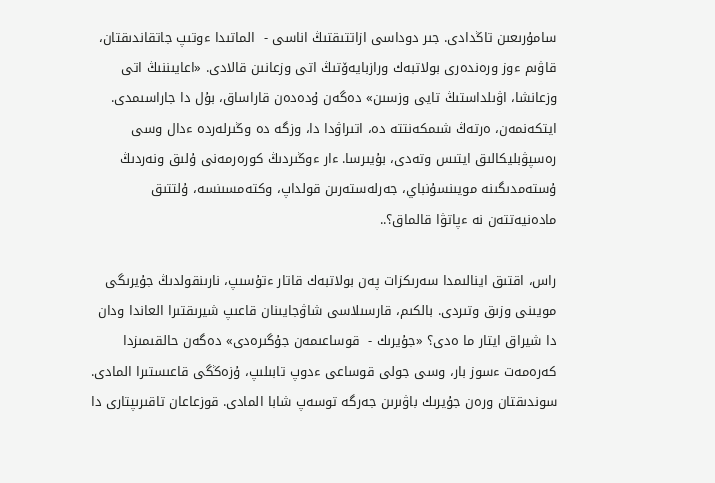سامۇرىعىن تاڭدادى. جىر دوداسى ازاتتىقتىڭ اناسى -  الماتىدا ءوتىپ جاتقاندىقتان، قاۋىم ءوز ورەندەرى بولاتبەك ورازبايەۆتىڭ اتى وزعانىن قالادى. «اعايىننىڭ اتى وزعانشا، اۋىلداستىڭ تايى وزسىن» دەگەن ۇدەدەن قاراساق، بۇل دا جاراسىمدى. ايتكەنمەن، ەرتەڭ شىمكەنتتە دە، اتىراۋدا دا، وزگە دە وڭىرلەردە ءدال وسى رەسپۋبليكالىق ايتىس وتەدى، بۇيىرسا. ءار ءوڭىردىڭ كورەرمەنى ۇلىق ونەردىڭ ۇستەمدىگىنە مويىنسۇنباي، جەرلەستەرىن قولداپ، وكتەمسىنسە، ۇلتتىق مادەنيەتتەن نە ءپاتۋا قالماق؟..

راس، اقتىق اينالىمدا سەرىكزات پەن بولاتبەك قاتار ءتۇسىپ، نارىنقولدىڭ جۇيرىگى مويىنى وزىق وتىردى. بالكىم، قارسىلاسى شاۋجايىنان قاعىپ شيرىقتىرا العاندا ودان دا شيراق ايتار ما ەدى؟ «جۇيرىك -  قوساعىمەن جۇگىرەدى» دەگەن حالقىمىزدا كەرەمەت ءسوز بار، وسى جولى قوساعى ءدوپ تابىلىپ، ۇزەڭگى قاعىستىرا المادى. سوندىقتان ورەن جۇيرىك باۋىرىن جەرگە توسەپ شابا المادى. قوزعاعان تاقىرىپتارى دا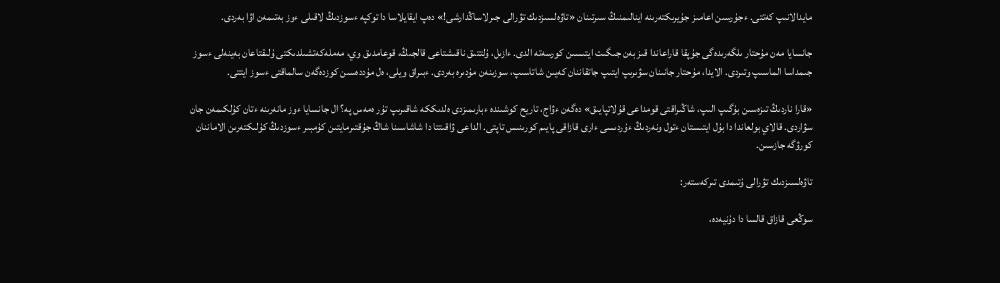مايدالانىپ كەتتى. ءجۇرسىن اعامىز جۇيرىكتەرىنە اينالىمنىڭ سىرتىنان «تاۋەلسىزدىك تۋرالى جىرلاساڭدارشى!» دەپ ايقايلاسا دا توكپە ءسوزدىڭ لاقىلى ءوز بەتىمەن اۋا بەردى.

جانسايا مەن مۇحتار ىلگەرىدەگى جۇپقا قاراعاندا قىز بەن جىگىت ايتىسىن كورسەتە الدى. ءازىل، ۇلتتىق ناقىشتاعى قالجىڭ، قوعامدىق وي، مەملەكەتشىلدىكتى ۇلىقتاعان بەينەلى ءسوز جىمداسا الماسىپ وتىردى. الايدا، مۇحتار جانىنان سۋىرىپ ايتىپ جاتقاننان كەيىن شاتاسىپ، سوزىنەن مۇدىرە بەردى. ءبىراق ويلى، ەل مۇددەسىن كوزدەگەن سالماقتى ءسوز ايتتى.

«قارا ناردىڭ تىزەسىن بۇگىپ الىپ، شاڭىراقتى قومداعى قۇلاتپايىق» دەگەن ءۋاج، تاريح كوشىندە ءبارىمىزدى ەلدىككە شاقىرىپ تۇر ەمەس پە؟ ال جانسايا ءوز مانەرىنە ءتان كۇلكىمەن جان سۋاردى. قالاي بولعاندا دا بۇل ايتىستان ءتول ونەردىڭ ءۇردىسى ءارى قازاقى پايىم كورىنىس تاپتى. الداعى ۋاقىتتا دا شاشاسىنا شاڭ جۇقتىرمايتىن كۇمبىر ءسوزدىڭ كۇلىكتەرىن الاماننان كورۋگە جازسىن.

تاۋەلسىزدىك تۋرالى ۇتىمدى تىركەستەر:

سوڭعى قازاق قالسا دا دۇنيەدە،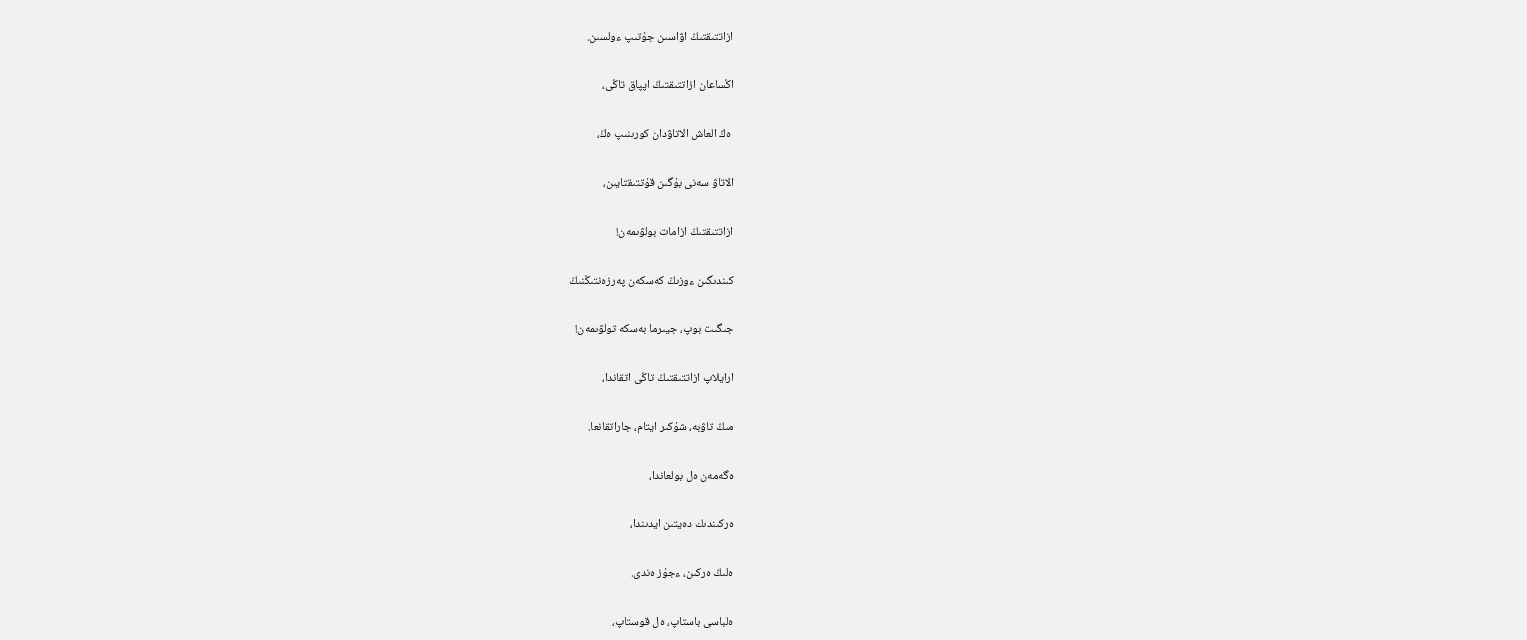ازاتتىقتىڭ اۋاسىن جۇتىپ ءولسىن.

اڭساعان ازاتتىقتىڭ اپپاق تاڭى،

 ەڭ العاش الاتاۋدان كورىنىپ ەڭ،

الاتاۋ سەنى بۇگىن قۇتتىقتايىن،

ازاتتىقتىڭ ازامات بولۋىمەن!

كىندىگىن ءوزىڭ كەسكەن پەرزەنتىڭنىڭ

جىگىت بوپ، جيىرما بەسكە تولۋىمەن!

ارايلاپ ازاتتىقتىڭ تاڭى اتقاندا،

مىڭ تاۋبە، شۇكىر ايتام، جاراتقانعا.

ەگەمەن ەل بولعاندا،

ەركىندىك دەيتىن ايدىندا،

ەلىڭ ەركىن، ءجۇز ەندى.

ەلباسى باستاپ، ەل قوستاپ،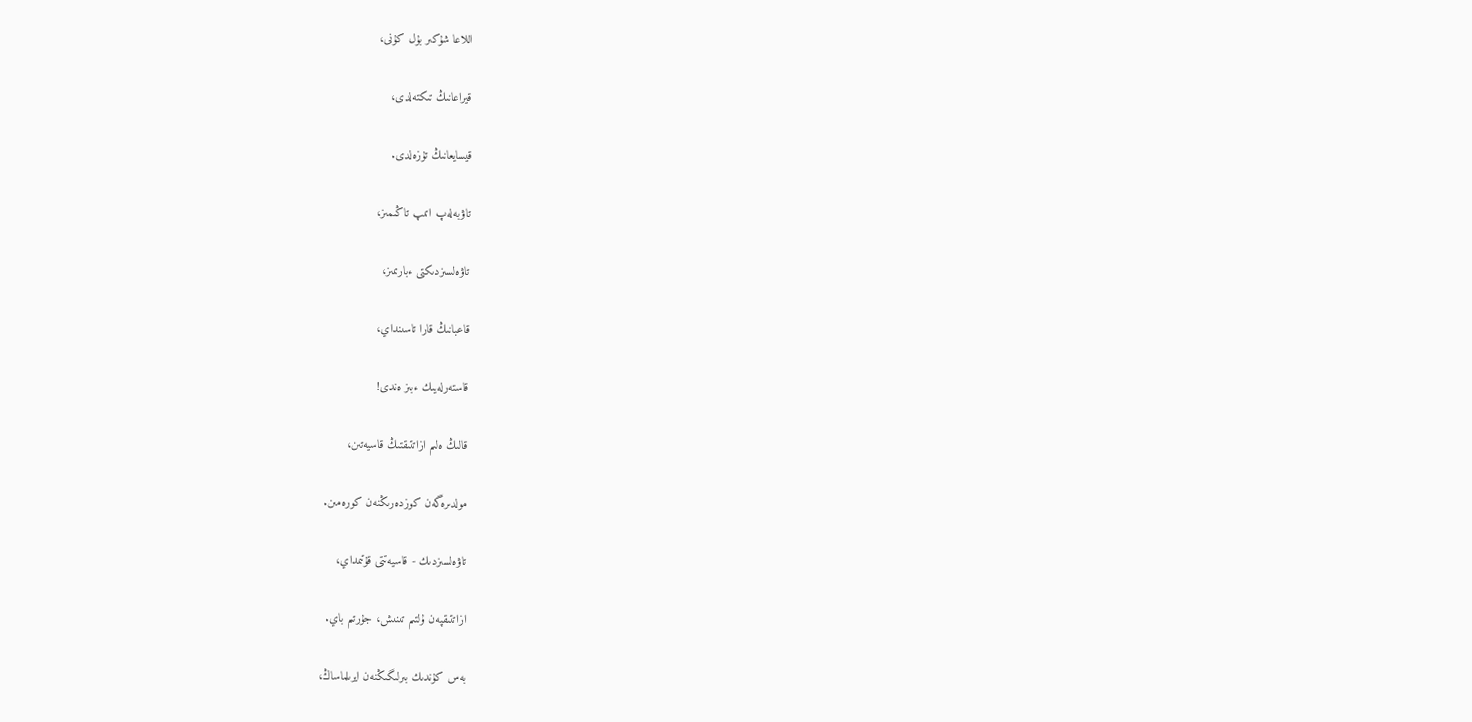اللاعا شۇكىر بۇل كۇنى،

قيراعانىڭ تىكتەلدى،

قيسايعانىڭ تۇزەلدى.

تاۋبەلەپ اتىپ تاڭىمىز،

تاۋەلسىزدىكتى ءبارىمىز،

قاعبانىڭ قارا تاسىنداي،

قاستەرلەيىك ءبىز ەندى!

قالىڭ ەلىم ازاتتىقتىڭ قاسيەتىن،

مولدىرەگەن كوزدەرىڭنەن كورەمىن.

تاۋەلسىزدىك - قاسيەتتى قۇتىمداي،

ازاتتىقپەن ۇلتىم تىنىش، جۇرتىم باي.

بەس كۇندىك بىرلىگىڭنەن ايرىلماساڭ،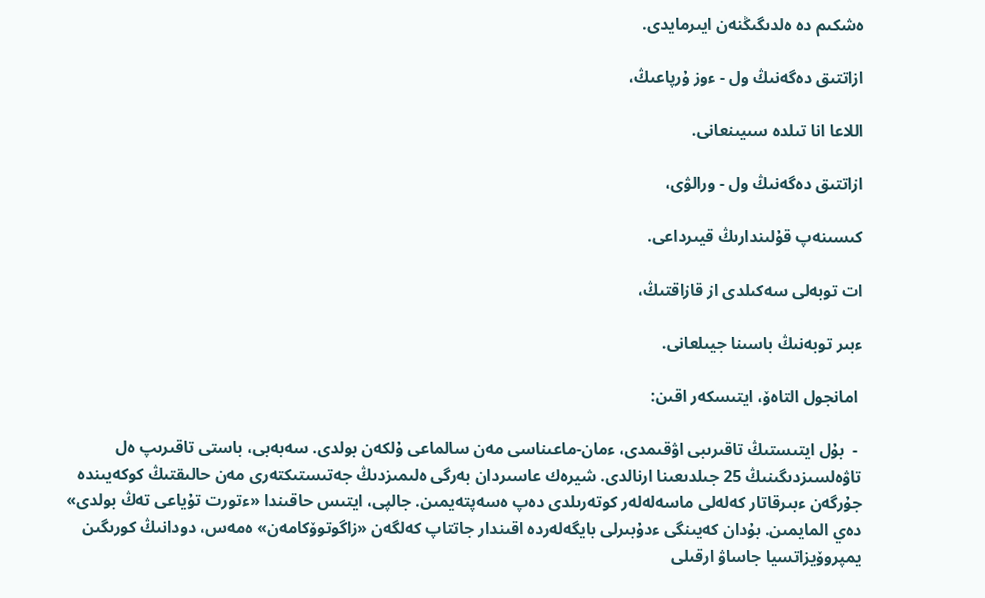ەشكىم دە ەلدىگىڭنەن ايىرمايدى.

ازاتتىق دەگەنىڭ ول - ءوز ۇرپاعىڭ،

اللاعا انا تىلدە سىيىنعانى.

ازاتتىق دەگەنىڭ ول - ورالۋى،

كىسىنەپ قۇلىندارىڭ قيىرداعى.

ات توبەلى سەكىلدى از قازاقتىڭ،

ءبىر توبەنىڭ باسىنا جيىلعانى.

 امانجول التاەۆ، ايتىسكەر اقىن:

 -  بۇل ايتىستىڭ تاقىرىبى اۋقىمدى، ءمان-ماعىناسى مەن سالماعى ۇلكەن بولدى. سەبەبى، باستى تاقىرىپ ەل تاۋەلسىزدىگىنىڭ 25 جىلدىعىنا ارنالدى. شيرەك عاسىردان بەرگى ەلىمىزدىڭ جەتىستىكتەرى مەن حالىقتىڭ كوكەيىندە جۇرگەن ءبىرقاتار كەلەلى ماسەلەلەر كوتەرىلدى دەپ ەسەپتەيمىن. جالپى، ايتىس حاقىندا «ءتورت تۇياعى تەڭ بولدى» دەي المايمىن. بۇدان كەيىنگى ءدۇبىرلى بايگەلەردە اقىندار جاتتاپ كەلگەن «زاگوتوۆكامەن» ەمەس، دودانىڭ كورىگىن يمپروۆيزاتسيا جاساۋ ارقىلى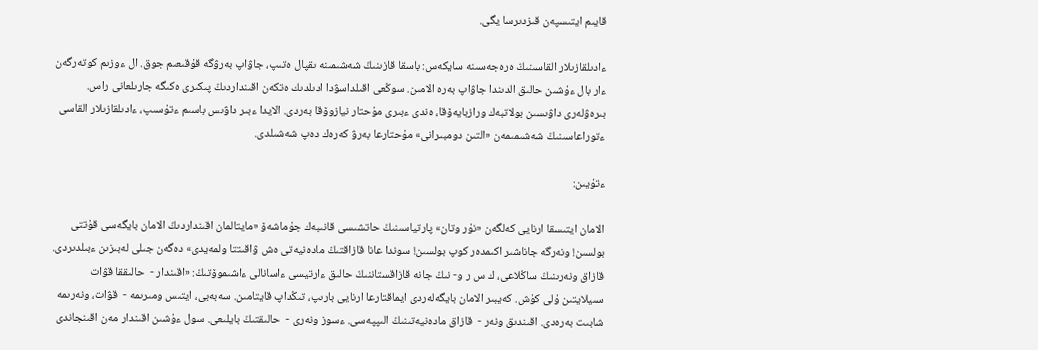قايىم ايتىسپەن قىزدىرسا يگى.

ءادىلقازىلار القاسىنىڭ ەرەجەسىنە سايكەس: باسقا قازىنىڭ شەشىمىنە ىقپال ەتىپ، جاۋاپ بەرۋگە قۇقىعىم جوق. ال ءوزىم كوتەرگەن ءار بال ءۇشىن حالىق الدىندا جاۋاپ بەرە الامىن. سوڭعى اقىلداسۋدا ادىلدىك ەتكەن اقىنداردىڭ پىكىرى ەكىگە جارىلعانى راس. بىرەۋلەرى داۋىسىن بولاتبەك ورازبايەۆقا، ەندى ءبىرى مۇحتار نيازوۆقا بەردى. الايدا ءبىر داۋىس باسىم ءتۇسىپ، ءادىلقازىلار القاسى ءتوراعاسىنىڭ شەشىمىمەن «التىن دومبىرانى» مۇحتارعا بەرۋ كەرەك دەپ شەشىلدى.

ءتۇيىن:

الامان ايتىسقا ارنايى كەلگەن «نۇر وتان» پارتياسىنىڭ حاتشىسى قانىبەك جۇماشەۆ «مايتالمان اقىنداردىڭ الامان بايگەسى قۇتتى بولسىن! ونەرگە جاناشىر اكىمدەر كوپ بولسىن! سوندا عانا قازاقتىڭ مادەنيەتى ەش ۋاقىتتا ولمەيدى» دەگەن جىلى لەبىزىن ءبىلدىردى. قازاق ونەرىنىڭ ساڭلاعى، ك س ر و- نىڭ جانە قازاقستاننىڭ حالىق ءارتيسى ءاسانالى ءاشىموۆتىڭ: «اقىندار -  حالىققا قۋات سىيلايتىن ۇلى كۇش. كەيبىر الامان بايگەلەردى ايماقتارعا ارنايى بارىپ، تىڭداپ قايتامىن. سەبەبى، ايتىس ومىرىمە -  قۋات، ونەرىمە شابىت بەرەدى. اقىندىق ونەر -  قازاق مادەنيەتىنىڭ الىپپەسى. ءسوز ونەرى -  حالىقتىڭ بايلىعى. سول ءۇشىن اقىندار مەن اقىنجاندى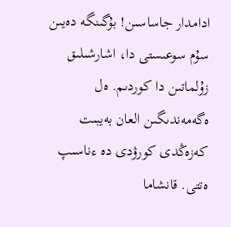ادامدار جاساسىن! بۇگىنگە دەيىن سۇم سوعىستى دا، اشارشىلىق زۇلماتىن دا كوردىم. ەل ەگەمەندىگىن العان بەيبىت كەزەڭدى كورۋدى دە ءناسىپ ەتتى. قانشاما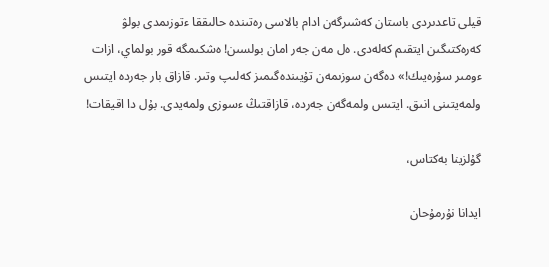قيلى تاعدىردى باستان كەشىرگەن ادام بالاسى رەتىندە حالىققا ءتوزىمدى بولۋ كەرەكتىگىن ايتقىم كەلەدى. ەل مەن جەر امان بولسىن! ەشكىمگە قور بولماي، ازات ءومىر سۇرەيىك!» دەگەن سوزىمەن تۇيىندەگىمىز كەلىپ وتىر. قازاق بار جەردە ايتىس ولمەيتىنى انىق. ايتىس ولمەگەن جەردە، قازاقتىڭ ءسوزى ولمەيدى. بۇل دا اقيقات!

گۇلزينا بەكتاس،

ايدانا نۇرمۇحان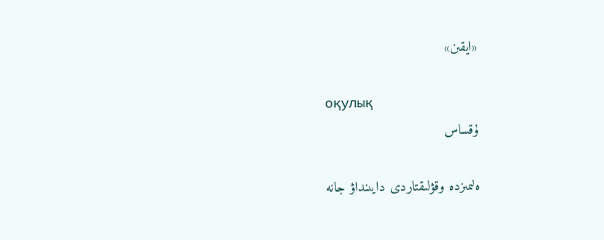«ايقىن»

оқулық
ۇقساس

ەلىمىزدە وقۋلىقتاردى دايىنداۋ جانە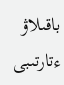باقىلاۋ ءتارتىبى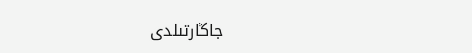جاڭارتىلدى